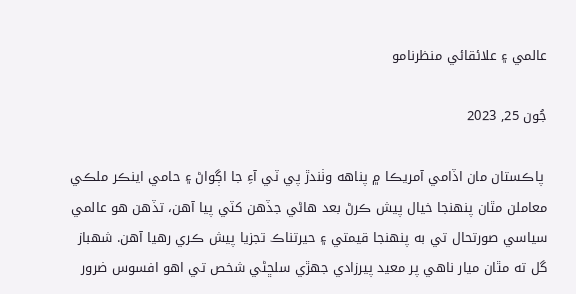عالمي ۽ علائقائي منظرنامو

جُون 25, 2023

 پاڪستان مان اڏامي آمريڪا ۾ پناهه وٺندڙ پي ٽي آءِ جا اڳواڻ ۽ حامي اينڪر ملڪي معاملن مٿان پنهنجا خيال پيش ڪرڻ بعد هاڻي جڏهن کٽي پيا آهن، تڏهن هو عالمي سياسي صورتحال تي به پنهنجا قيمتي ۽ حيرتناڪ تجزيا پيش ڪري رهيا آهن. شهباز گل ته مٿان ميار ناهي پر معيد پيرزادي جهڙي سلڇڻي شخص تي اهو افسوس ضرور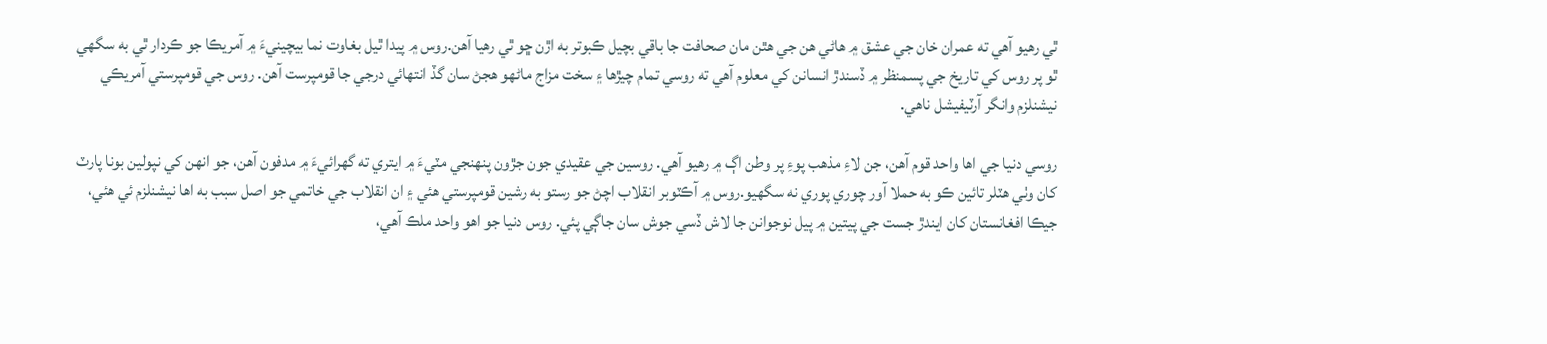ٿي رهيو آهي ته عمران خان جي عشق ۾ هاڻي هن جي هٿن مان صحافت جا باقي بچيل ڪبوتر به اڙن ڇو ٿي رهيا آهن.روس ۾ پيدا ٿيل بغاوت نما بيچينيءَ ۾ آمريڪا جو ڪردار ٿي به سگهي ٿو پر روس کي تاريخ جي پسمنظر ۾ ڏسندڙ انسانن کي معلوم آهي ته روسي تمام چيڙها ۽ سخت مزاج ماڻهو هجڻ سان گڏ انتهائي درجي جا قومپرست آهن. روس جي قومپرستي آمريڪي نيشنلزم وانگر آرٽيفيشل ناهي.

روسي دنيا جي اها واحد قوم آهن، جن لاءِ مذهب پوءِ پر وطن اڳ ۾ رهيو آهي. روسين جي عقيدي جون جڙون پنهنجي مٽيءَ ۾ ايتري ته گهرائيءَ ۾ مدفون آهن، جو انهن کي نپولين بونا پارٽ کان وٺي هٽلر تائين ڪو به حملا آور چوري پوري نه سگهيو.روس ۾ آڪٽوبر انقلاب اچڻ جو رستو به رشين قومپرستي هئي ۽ ان انقلاب جي خاتمي جو اصل سبب به اها نيشنلزم ئي هئي، جيڪا افغانستان کان ايندڙ جست جي پيتين ۾ پيل نوجوانن جا لاش ڏسي جوش سان جاڳي پئي. روس دنيا جو اهو واحد ملڪ آهي،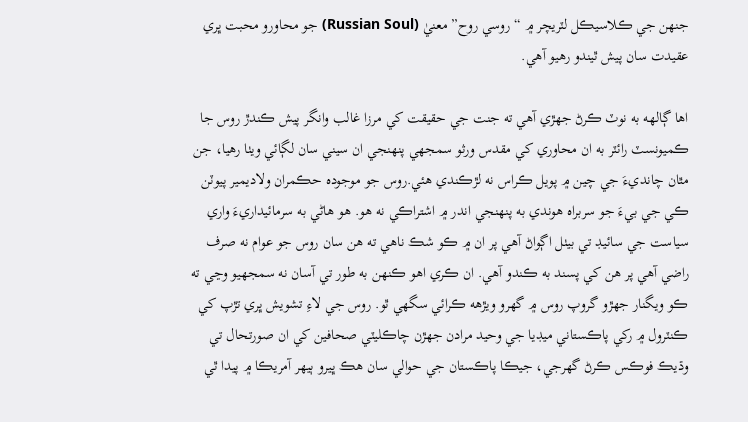جنهن جي ڪلاسيڪل لٽريچر ۾ “روسي روح” معنيٰ (Russian Soul) جو محاورو محبت ڀري عقيدت سان پيش ٿيندو رهيو آهي.

اها ڳالهه به نوٽ ڪرڻ جهڙي آهي ته جنت جي حقيقت کي مرزا غالب وانگر پيش ڪندڙ روس جا ڪميونسٽ رائٽر به ان محاوري کي مقدس ورثو سمجهي پنهنجي ان سيني سان لڳائي ويٺا رهيا، جن مٿان چانديءَ جي چين ۾ پويل ڪراس نه لڙڪندي هئي.روس جو موجوده حڪمران ولاديمير پيوٽن ڪي جي بيءَ جو سربراه هوندي به پنهنجي اندر ۾ اشتراڪي نه هو. هو هاڻي به سرمائيداريءَ واري سياست جي سائيڊ تي بيٺل اڳواڻ آهي پر ان ۾ ڪو شڪ ناهي ته هن سان روس جو عوام نه صرف راضي آهي پر هن کي پسند به ڪندو آهي. ان ڪري اهو ڪنهن به طور تي آسان نه سمجهيو وڃي ته ڪو ويگنار جهڙو گروپ روس ۾ گهرو ويڙهه ڪرائي سگهي ٿو. روس جي لاءِ تشويش ڀري تڙپ کي ڪنٽرول ۾ رکي پاڪستاني ميڊيا جي وحيد مرادن جهڙن چاڪليٽي صحافين کي ان صورتحال تي وڌيڪ فوڪس ڪرڻ گهرجي، جيڪا پاڪستان جي حوالي سان هڪ ڀيرو ٻيهر آمريڪا ۾ پيدا ٿي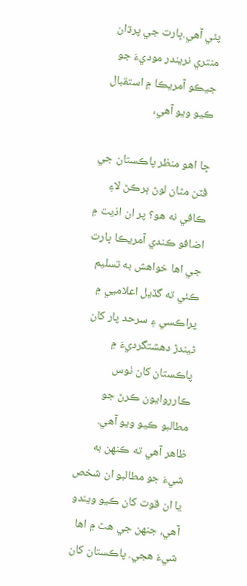پئي آهي.ڀارت جي پرڌان منتري نريندر موديءَ جو جيڪو آمريڪا ۾ استقبال ڪيو ويو آهي،

ڇا اهو منظر پاڪستان جي ڦٽن مٿان لوڻ ٻرڪڻ لاءِ ڪافي نه هو؟ پر ان اذيت ۾ اضافو ڪندي آمريڪا ڀارت جي اها خواهش به تسليم ڪئي ته گڏيل اعلاميي ۾ پراڪسي ۽ سرحد پار کان ٿيندڙ دهشتگرديءَ ۾ پاڪستان کان ٺوس ڪارروايون ڪرڻ جو مطالبو ڪيو ويو آهي. ظاهر آهي ته ڪنهن به شيءَ جو مطالبو ان شخص يا ان قوت کان ڪيو ويندو آهي، جنهن جي هٿ ۾ اها شيءَ هجي. پاڪستان کان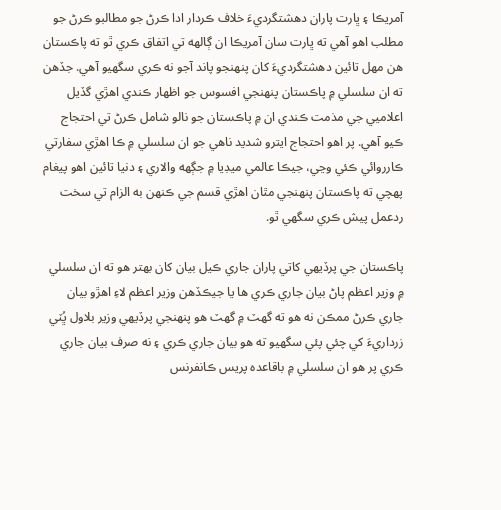آمريڪا ۽ ڀارت پاران دهشتگرديءَ خلاف ڪردار ادا ڪرڻ جو مطالبو ڪرڻ جو مطلب اهو آهي ته ڀارت سان آمريڪا ان ڳالهه تي اتفاق ڪري ٿو ته پاڪستان هن مهل تائين دهشتگرديءَ کان پنهنجو پاند آجو نه ڪري سگهيو آهي. جڏهن ته ان سلسلي ۾ پاڪستان پنهنجي افسوس جو اظهار ڪندي اهڙي گڏيل اعلاميي جي مذمت ڪندي ان ۾ پاڪستان جو نالو شامل ڪرڻ تي احتجاج ڪيو آهي. پر اهو احتجاج ايترو شديد ناهي جو ان سلسلي ۾ ڪا اهڙي سفارتي ڪارروائي ڪئي وڃي، جيڪا عالمي ميڊيا ۾ جڳهه والاري ۽ دنيا تائين اهو پيغام پهچي ته پاڪستان پنهنجي مٿان اهڙي قسم جي ڪنهن به الزام تي سخت ردعمل پيش ڪري سگهي ٿو.

پاڪستان جي پرڏيهي کاتي پاران جاري ڪيل بيان کان بهتر هو ته ان سلسلي ۾ وزير اعظم پاڻ بيان جاري ڪري ها يا جيڪڏهن وزير اعظم لاءِ اهڙو بيان جاري ڪرڻ ممڪن نه هو ته گهٽ ۾ گهٽ هو پنهنجي پرڏيهي وزير بلاول ڀُٽي زرداريءَ کي چئي پئي سگهيو ته هو بيان جاري ڪري ۽ نه صرف بيان جاري ڪري پر هو ان سلسلي ۾ باقاعده پريس ڪانفرنس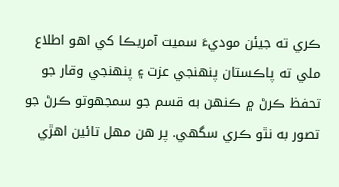ڪري ته جيئن موديءَ سميت آمريڪا کي اهو اطلاع ملي ته پاڪستان پنهنجي عزت ۽ پنهنجي وقار جو تحفظ ڪرڻ ۾ ڪنهن به قسم جو سمجهوتو ڪرڻ جو تصور به نٿو ڪري سگهي. پر هن مهل تائين اهڙي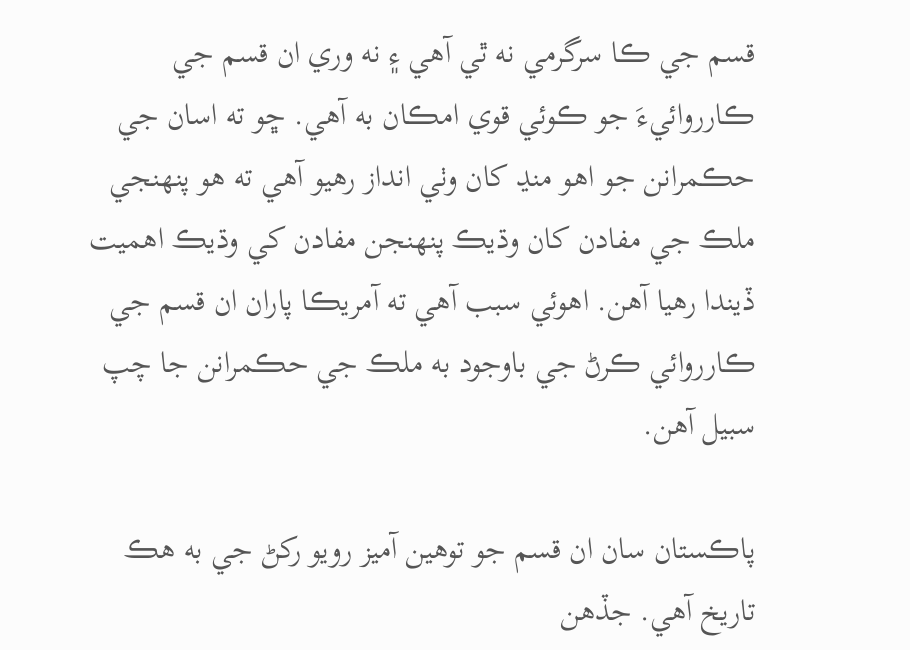قسم جي ڪا سرگرمي نه ٿي آهي ۽ نه وري ان قسم جي ڪارروائيءَ جو ڪوئي قوي امڪان به آهي. ڇو ته اسان جي حڪمرانن جو اهو منڍ کان وٺي انداز رهيو آهي ته هو پنهنجي ملڪ جي مفادن کان وڌيڪ پنهنجن مفادن کي وڌيڪ اهميت ڏيندا رهيا آهن. اهوئي سبب آهي ته آمريڪا پاران ان قسم جي ڪارروائي ڪرڻ جي باوجود به ملڪ جي حڪمرانن جا چپ سبيل آهن.

پاڪستان سان ان قسم جو توهين آميز رويو رکڻ جي به هڪ تاريخ آهي. جڏهن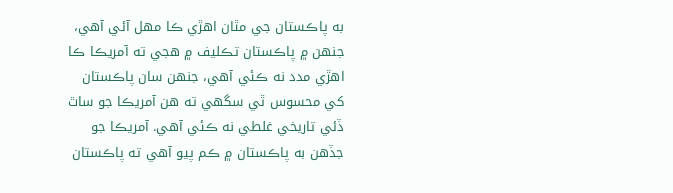به پاڪستان جي مٿان اهڙي ڪا مهل آئي آهي، جنهن ۾ پاڪستان تڪليف ۾ هجي ته آمريڪا ڪا اهڙي مدد نه ڪئي آهي، جنهن سان پاڪستان کي محسوس ٿي سگهي ته هن آمريڪا جو ساٿ ڏئي تاريخي غلطي نه ڪئي آهي. آمريڪا جو جڏهن به پاڪستان ۾ ڪم پيو آهي ته پاڪستان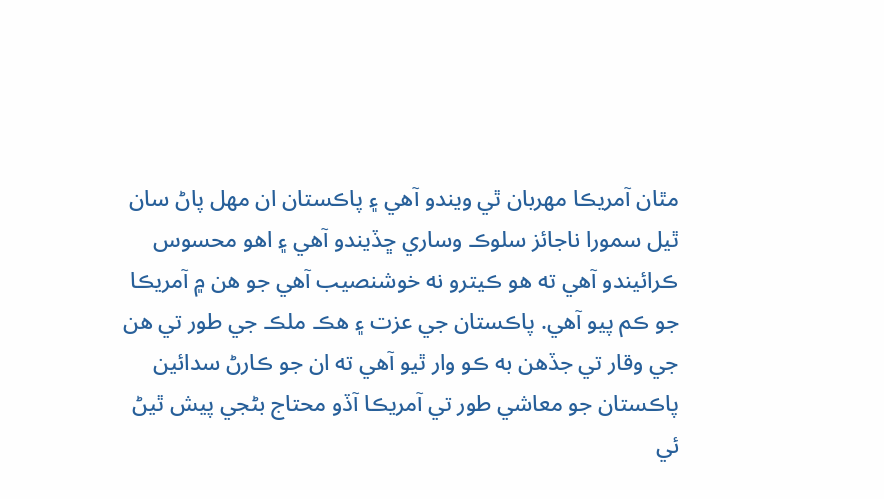مٿان آمريڪا مهربان ٿي ويندو آهي ۽ پاڪستان ان مهل پاڻ سان ٿيل سمورا ناجائز سلوڪ وساري ڇڏيندو آهي ۽ اهو محسوس ڪرائيندو آهي ته هو ڪيترو نه خوشنصيب آهي جو هن ۾ آمريڪا جو ڪم پيو آهي. پاڪستان جي عزت ۽ هڪ ملڪ جي طور تي هن جي وقار تي جڏهن به ڪو وار ٿيو آهي ته ان جو ڪارڻ سدائين پاڪستان جو معاشي طور تي آمريڪا آڏو محتاج بڻجي پيش ٿيڻ ئي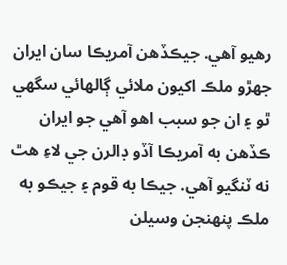رهيو آهي. جيڪڏهن آمريڪا سان ايران جهڙو ملڪ اکيون ملائي ڳالهائي سگهي ٿو ۽ ان جو سبب اهو آهي جو ايران ڪڏهن به آمريڪا آڏو ڊالرن جي لاءِ هٿ نه ٽنگيو آهي. جيڪا به قوم ۽ جيڪو به ملڪ پنهنجن وسيلن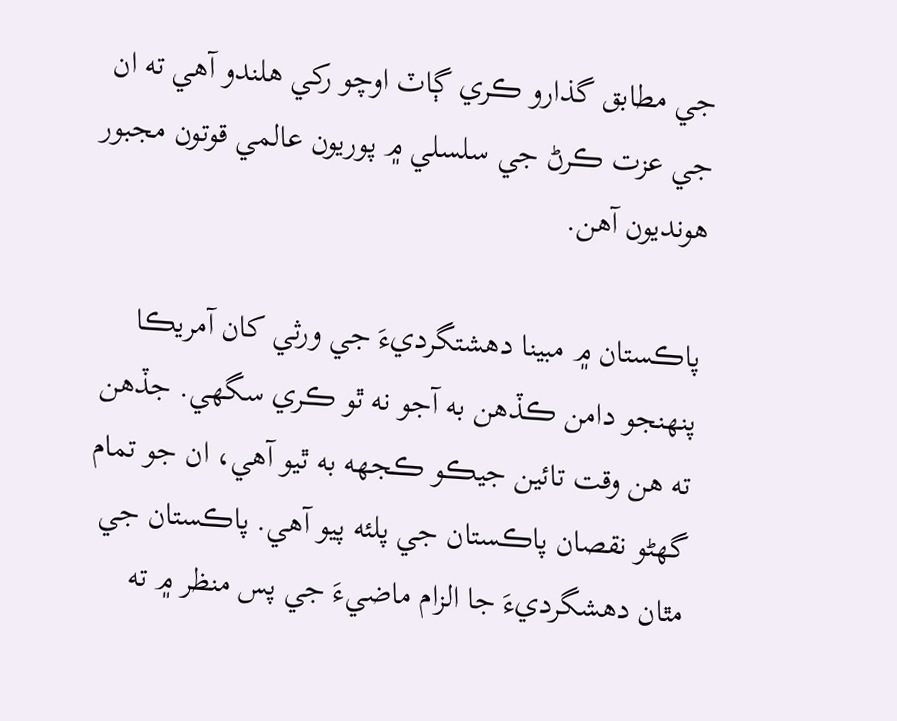جي مطابق گذارو ڪري ڳاٽ اوچو رکي هلندو آهي ته ان جي عزت ڪرڻ جي سلسلي ۾ پوريون عالمي قوتون مجبور هونديون آهن.

پاڪستان ۾ مبينا دهشتگرديءَ جي ورثي کان آمريڪا پنهنجو دامن ڪڏهن به آجو نه ٿو ڪري سگهي. جڏهن ته هن وقت تائين جيڪو ڪجهه به ٿيو آهي، ان جو تمام گهڻو نقصان پاڪستان جي پلئه پيو آهي. پاڪستان جي مٿان دهشگرديءَ جا الزام ماضيءَ جي پس منظر ۾ ته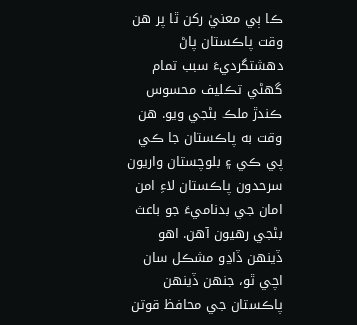ڪا ٻي معنيٰ رکن ٿا پر هن وقت پاڪستان پاڻ دهشتگرديءَ سبب تمام گهڻي تڪليف محسوس ڪندڙ ملڪ بڻجي ويو. هن وقت به پاڪستان جا ڪي پي ڪي ۽ بلوچستان واريون سرحدون پاڪستان لاءِ امن امان جي بدناميءَ جو باعث بڻجي رهيون آهن. اهو ڏينهن ڏاڍو مشڪل سان اچي ٿو، جنهن ڏينهن پاڪستان جي محافظ قوتن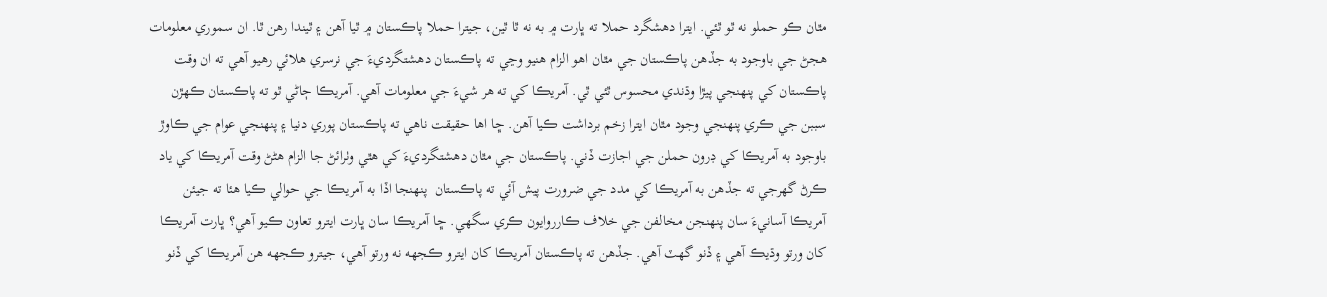مٿان ڪو حملو نه ٿو ٿئي. ايترا دهشگرد حملا ته ڀارت ۾ به نه ٿا ٿين، جيترا حملا پاڪستان ۾ ٿيا آهن ۽ ٿيندا رهن ٿا. ان سموري معلومات هجڻ جي باوجود به جڏهن پاڪستان جي مٿان اهو الزام هنيو وڃي ته پاڪستان دهشتگرديءَ جي نرسري هلائي رهيو آهي ته ان وقت پاڪستان کي پنهنجي پيڙا وڌندي محسوس ٿئي ٿي. آمريڪا کي ته هر شيءَ جي معلومات آهي. آمريڪا ڄاڻي ٿو ته پاڪستان ڪهڙن سببن جي ڪري پنهنجي وجود مٿان ايترا زخم برداشت ڪيا آهن. ڇا اها حقيقت ناهي ته پاڪستان پوري دنيا ۽ پنهنجي عوام جي ڪاوڙ باوجود به آمريڪا کي ڊرون حملن جي اجازت ڏني. پاڪستان جي مٿان دهشتگرديءَ کي هٿي وٺرائڻ جا الزام هڻڻ وقت آمريڪا کي ياد ڪرڻ گهرجي ته جڏهن به آمريڪا کي مدد جي ضرورت پيش آئي ته پاڪستان  پنهنجا اڏا به آمريڪا جي حوالي ڪيا هئا ته جيئن آمريڪا آسانيءَ سان پنهنجن مخالفن جي خلاف ڪارروايون ڪري سگهي. ڇا آمريڪا سان ڀارت ايترو تعاون ڪيو آهي؟ ڀارت آمريڪا کان ورتو وڌيڪ آهي ۽ ڏنو گهٽ آهي. جڏهن ته پاڪستان آمريڪا کان ايترو ڪجهه نه ورتو آهي، جيترو ڪجهه هن آمريڪا کي ڏنو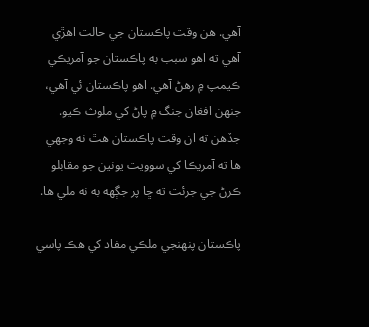آهي. هن وقت پاڪستان جي حالت اهڙي آهي ته اهو سبب به پاڪستان جو آمريڪي ڪيمپ ۾ رهڻ آهي. اهو پاڪستان ئي آهي، جنهن افغان جنگ ۾ پاڻ کي ملوث ڪيو. جڏهن ته ان وقت پاڪستان هٿ نه وجهي ها ته آمريڪا کي سوويت يونين جو مقابلو ڪرڻ جي جرئت ته ڇا پر جڳهه به نه ملي ها.

پاڪستان پنهنجي ملڪي مفاد کي هڪ پاسي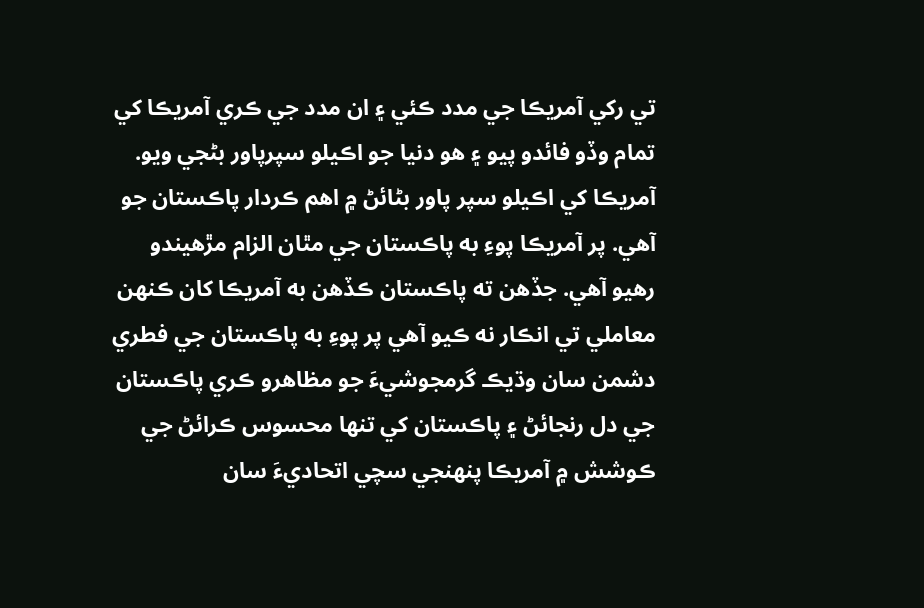تي رکي آمريڪا جي مدد ڪئي ۽ ان مدد جي ڪري آمريڪا کي تمام وڏو فائدو پيو ۽ هو دنيا جو اڪيلو سپرپاور بڻجي ويو. آمريڪا کي اڪيلو سپر پاور بڻائڻ ۾ اهم ڪردار پاڪستان جو آهي. پر آمريڪا پوءِ به پاڪستان جي مٿان الزام مڙهيندو رهيو آهي. جڏهن ته پاڪستان ڪڏهن به آمريڪا کان ڪنهن معاملي تي انڪار نه ڪيو آهي پر پوءِ به پاڪستان جي فطري دشمن سان وڌيڪ گرمجوشيءَ جو مظاهرو ڪري پاڪستان جي دل رنجائڻ ۽ پاڪستان کي تنها محسوس ڪرائڻ جي ڪوشش ۾ آمريڪا پنهنجي سچي اتحاديءَ سان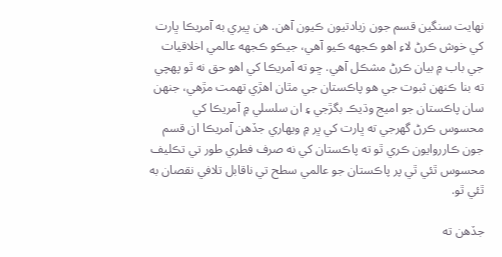نهايت سنگين قسم جون زيادتيون ڪيون آهن. هن ڀيري به آمريڪا ڀارت کي خوش ڪرڻ لاءِ اهو ڪجهه ڪيو آهي، جيڪو ڪجهه عالمي اخلاقيات جي باب ۾ بيان ڪرڻ مشڪل آهي. ڇو ته آمريڪا کي اهو حق نه ٿو پهچي ته بنا ڪنهن ثبوت جي هو پاڪستان جي مٿان اهڙي تهمت مڙهي، جنهن سان پاڪستان جو اميج وڌيڪ بگڙجي ۽ ان سلسلي ۾ آمريڪا کي محسوس ڪرڻ گهرجي ته ڀارت کي ڀر ۾ ويهاري جڏهن آمريڪا ان قسم جون ڪارروايون ڪري ٿو ته پاڪستان کي نه صرف فطري طور تي تڪليف محسوس ٿئي ٿي پر پاڪستان جو عالمي سطح تي ناقابل تلافي نقصان به ٿئي ٿو.

جڏهن ته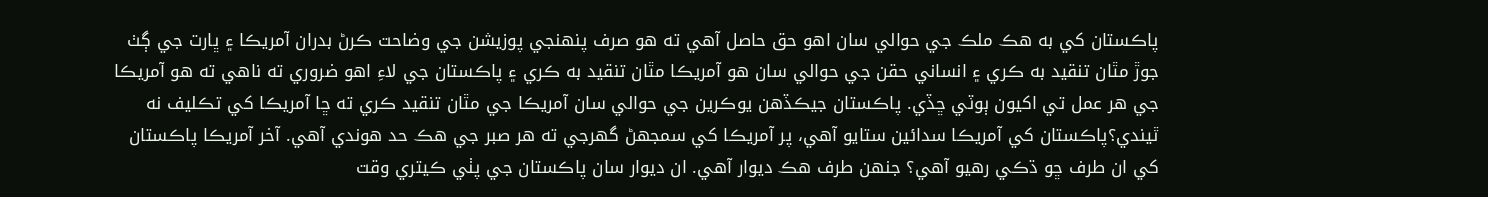پاڪستان کي به هڪ ملڪ جي حوالي سان اهو حق حاصل آهي ته هو صرف پنهنجي پوزيشن جي وضاحت ڪرڻ بدران آمريڪا ۽ ڀارت جي ڳٺ جوڙ مٿان تنقيد به ڪري ۽ انساني حقن جي حوالي سان هو آمريڪا مٿان تنقيد به ڪري ۽ پاڪستان جي لاءِ اهو ضروري ته ناهي ته هو آمريڪا جي هر عمل تي اکيون ٻوٽي ڇڏي. پاڪستان جيڪڏهن يوڪرين جي حوالي سان آمريڪا جي مٿان تنقيد ڪري ته ڇا آمريڪا کي تڪليف نه ٿيندي؟پاڪستان کي آمريڪا سدائين ستايو آهي، پر آمريڪا کي سمجهڻ گهرجي ته هر صبر جي هڪ حد هوندي آهي. آخر آمريڪا پاڪستان کي ان طرف ڇو ڌڪي رهيو آهي؟ جنهن طرف هڪ ديوار آهي. ان ديوار سان پاڪستان جي پٺي ڪيتري وقت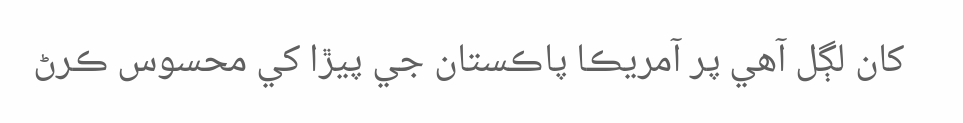کان لڳل آهي پر آمريڪا پاڪستان جي پيڙا کي محسوس ڪرڻ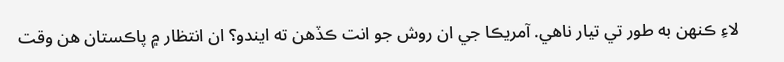لاءِ ڪنهن به طور تي تيار ناهي. آمريڪا جي ان روش جو انت ڪڏهن ته ايندو؟ ان انتظار ۾ پاڪستان هن وقت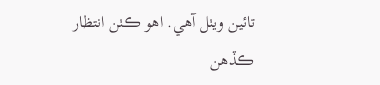تائين ويٺل آهي. اهو ڪٺن انتظار ڪڏهن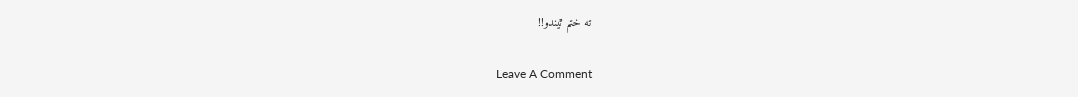ته ختم ٿيندو!!

Leave A Comment